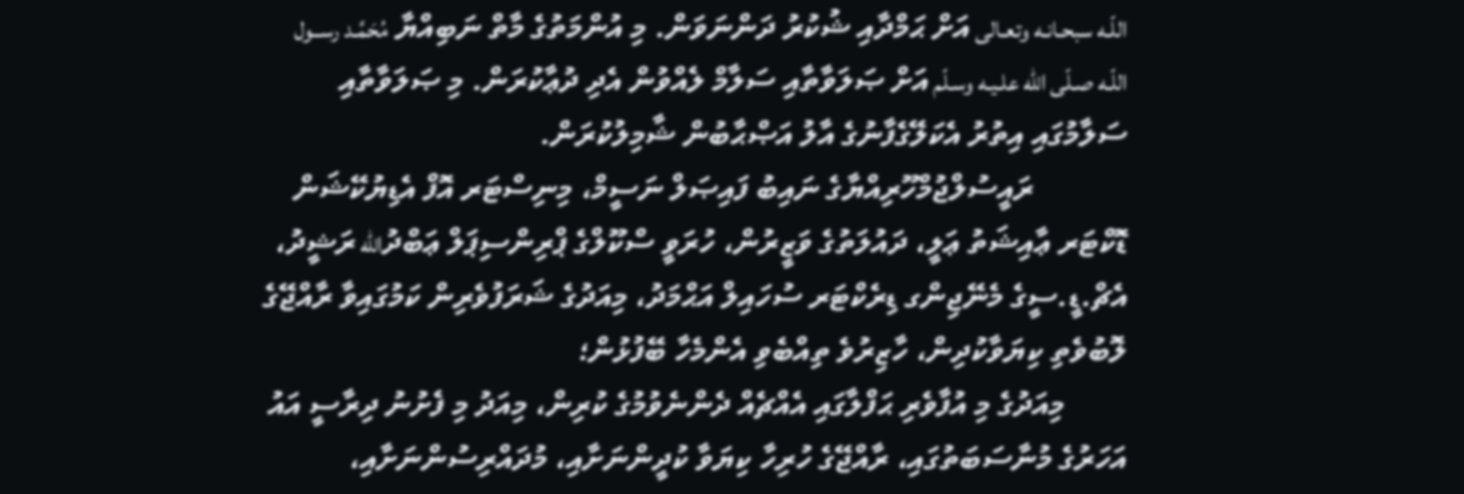اللّـه سبحـانـه وتعـالى އަށް ޙަމްދާއި ޝުކުރު ދަންނަވަން. މި އުންމަތުގެ މާތް ނަބިއްޔާ مُحَمَّـد رســول اللّـه صـلّى الله علـيـه وسـلّم އަށް ޞަލަވާތާއި ސަލާމް ލެއްވުން އެދި ދުޢާކުރަން. މި ޞަލަވާތާއި ސަލާމުގައި އިތުރު އެކަލޭގެފާނުގެ އާލު އަޞްޙާބުން ޝާމިލުކުރަން.
            ރައީސުލްޖުމްހޫރިއްޔާގެ ނައިބު ފައިޞަލް ނަސީމް، މިނިސްޓަރ އޮފް އެޑިޔުކޭޝަން ޑޮކްޓަރ ޢާއިޝަތު ޢަލީ، ދައުލަތުގެ ވަޒީރުން، ހުރަވީ ސްކޫލްގެ ޕްރިންސިޕަލް ޢަބްދުالله ރަޝީދު، އެޗް.ޑީ.ސީގެ މެނޭޖިންގ ޑިރެކްޓަރ ސުހައިލް އަޙްމަދު، މިއަދުގެ ޝަރަފުވެރިން ކަމުގައިވާ ރާއްޖޭގެ ލޮބުވެތި ކިޔަވާކުދިން، ހާޒިރުވެ ތިއްބެވި އެންމެހާ ބޭފުޅުން؛
        މިއަދުގެ މި އުފާވެރި ޙަފްލާގައި އެއްޗެއް ދެންނެވުމުގެ ކުރިން، މިއަދު މި ފެށުނު ދިރާސީ އައު އަހަރުގެ މުނާސަބަތުގައި، ރާއްޖޭގެ ހުރިހާ ކިޔަވާ ކުދީންނަށާއި، މުދައްރިސުންނަށާއި،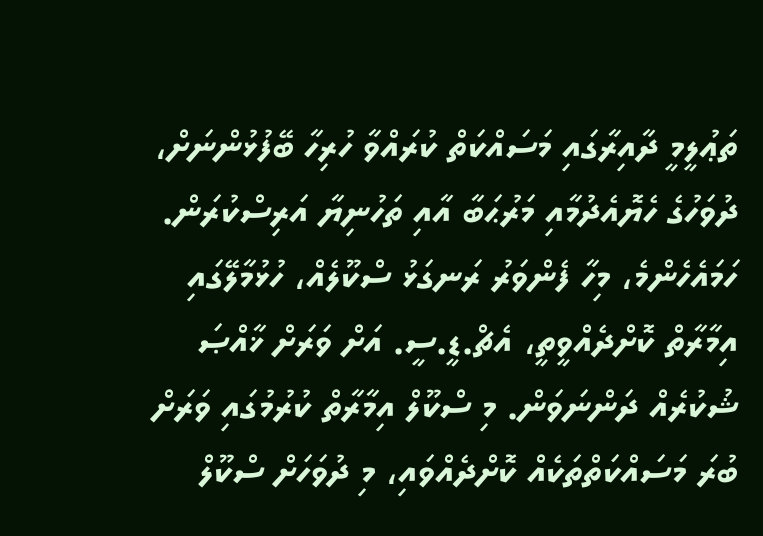ތަޢުލީމީ ދާއިރާގައި މަސައްކަތް ކުރައްވާ ހުރިހާ ބޭފުޅުންނަށް، ދުވަހުގެ ހެޔޮއެދުމާއި މަރުޙަބާ އާއި ތަހުނިޔާ އަރިސްކުރަން.
ހަމައެހެންމެ، މިހާ ފެންވަރު ރަނގަޅު ސްކޫލެއް، ހުޅުމާލޭގައި އިމާރާތް ކޮށްދެއްވީތީ، އެޗް.ޑީ.ސީ. އަށް ވަރަށް ޚާއްޞަ ޝުކުރެއް ދަންނަވަން. މި ސްކޫލް އިމާރާތް ކުރުމުގައި ވަރަށް ބުރަ މަސައްކަތްތަކެއް ކޮށްދެއްވައި، މި ދުވަހަށް ސްކޫލް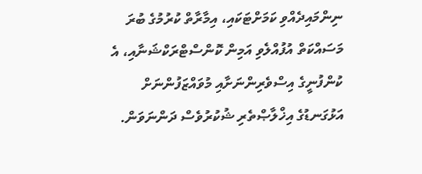ނިންމައިދެއްވި ކަމަށްޓަކައި، އިމާރާތް ކުރުމުގެ ބުރަ މަސައްކަތް އުފުއްލެވި އަމިން ކޮންސްޓްރަކްޝަނާއި، އެ ކުންފުނީގެ އިސްވެރިންނަށާއި މުވައްޒަފުންނަށް އަޅުގަނޑުގެ އިޚްލާޞްތެރި ޝުކުރުވެސް ދަންނަވަން.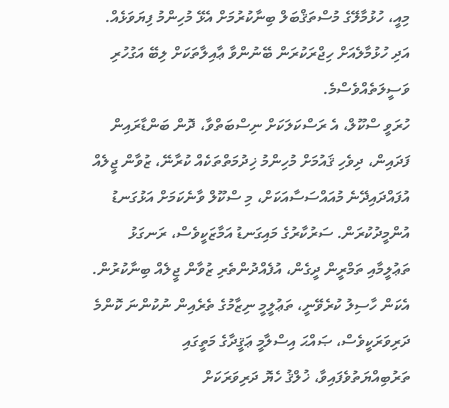މިއީ، ހުޅުމާލޭގެ މުސްތަޤްބަލް ބިނާކުރުމަށް އެޅޭ މުހިންމު ފިޔަވަޅެއް. އަދި ހުޅުމާލެއަށް ހިޖްރަކުރަން ބޭނުންވާ ޢާއިލާތަކަށް ލިބޭ އަގުހުރި ވަސީލަތެއްވެސްމެ.
ހުރަވީ ސްކޫލް، އެ ރަސްކަލަކަށް ނިސްބަތްވާ، ދޮން ބަންޑާރައިން ފަދައިން، ދިވެހި ޤައުމަށް މުހިންމު ޚިދުމަތްތަކެއް ކުރާނޭ، ޒުވާން ޖީލެއް އުފައްދައިދޭނެ މުއައްސަސާއަކަށް، މި ސްކޫލް ވާނެކަމަށް އަޅުގަނޑު އުންމީދުކުރަން. ސަރުކާރުގެ މައިގަނޑު އަމާޒަކީވެސް، ރަނގަޅު ތަޢުލީމާއި ތަމްރީން ދީގެން، އުފެއްދުންތެރި ޒުވާން ޖީލެއް ބިނާކުރުން. އެކަން ހާސިލު ކުރެވޭނީ، ތަޢުލީމީ ނިޒާމުގެ ތެރެއިން ނުކުންނަ ކޮންމެ ދަރިވަރަކީވެސް، ޞައްޙަ އިސްލާމީ ޢަޤީދާގެ މަތީގައި ތަރުބިއްޔަތުވެފައިވާ، ޚުލްޤު ހެޔޮ ދަރިވަރަކަށް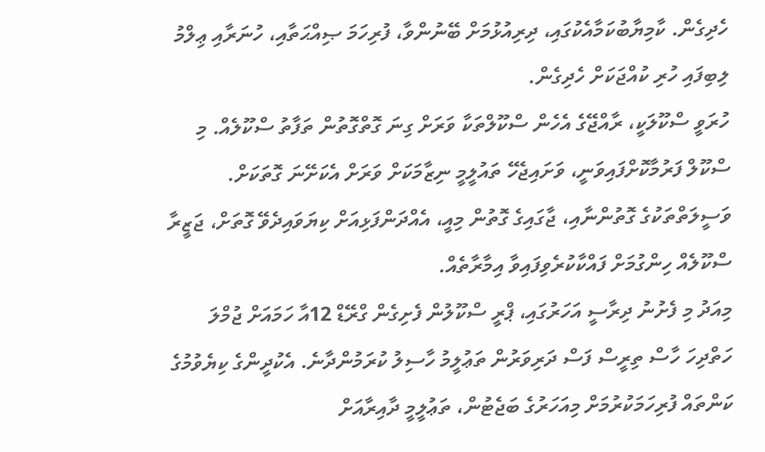ހެދިގެން. ކާމިޔާބުކަމާއެކުގައި، ދިރިއުޅުމަށް ބޭނުންވާ، ފުރިހަމަ ޞިއްޙަތާއި، ހުނަރާއި ޢިލްމު ލިބިފައި ހުރި ކުއްޖަކަށް ހެދިގެން.
ހުރަވީ ސްކޫލަކީ، ރާއްޖޭގެ އެހެން ސްކޫލްތަކާ ވަރަށް ގިނަ ގޮތްގޮތުން ތަފާތު ސްކޫލެއް. މި ސްކޫލް ފަރުމާކޮށްފައިވަނީ، ވަށައިޖެހޭ ތައުލީމީ ނިޒާމަކަށް ވަރަށް އެކަށޭނަ ގޮތަކަށް. ވަސީލަތްތަކުގެ ގޮތުންނާއި، ޖާގައިގެ ގޮތުން މިއީ، އެއްދަންފަޅިއަށް ކިޔަވައިދެވޭ ގޮތަށް، ޖަޒީރާ ސްކޫލެއް ހިންގުމަށް ފައްކާކުރެވިފައިވާ އިމާރާތެއް.
މިއަދު މި ފެށުނު ދިރާސީ އަހަރުގައި، ޕްރީ ސްކޫލުން ފެށިގެން ގްރޭޑް 12އާ ހަމައަށް ޖުމްލަ ހަތްދިހަ ހާސް ތިރީސް ފަސް ދަރިވަރުން ތަޢުލީމު ހާސިލު ކުރަމުންދާނެ. އެކުދީންގެ ކިޔެވުމުގެ ކަންތައް ފުރިހަމަކުރުމަށް މިއަހަރުގެ ބަޖެޓުން، ތަޢުލީމީ ދާއިރާއަށް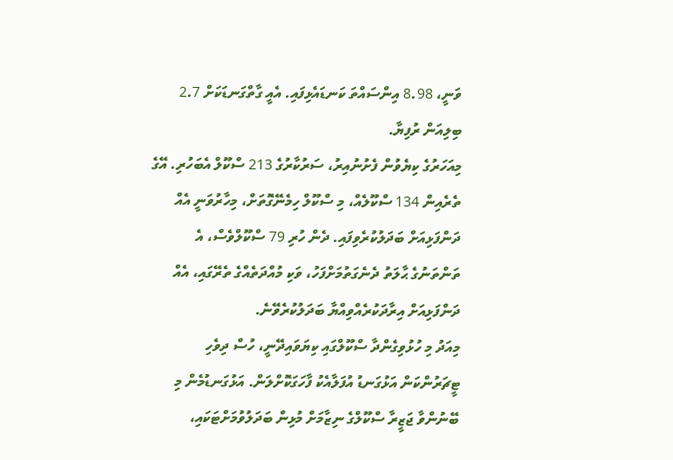ވަނީ، 8.98 އިންސައްތަ ކަނޑައެޅިފައި. އެއީ ގާތްގަނޑަކަށް 2.7 ބިލިއަން ރުފިޔާ.
މިއަހަރުގެ ކިޔެވުން ފެށުނުއިރު، ސަރުކާރުގެ 213 ސްކޫލް އެބަހުރި. އޭގެ ތެރެއިން 134 ސްކޫލެއް، މި ސްކޫލް ހިމެނޭގޮތަށް، މިހާރުވަނީ އެއް ދަންފަޅިއަށް ބަދަލުކުރެވިފައި. ދެން ހުރި 79 ސްކޫލްވެސް، އެ ތަންތަނުގެ ޙާލަތު ދެނެގަތުމަށްފަހު، ވަކި މުއްދަތެއްގެ ތެރޭގައި، އެއް ދަންފަޅިއަށް އިރާދަކުރެއްވިއްޔާ ބަދަލުކުރެވޭނެ.
މިއަދު މި ހުޅުވިގެންދާ ސްކޫލްގައި ކިޔަވައިދޭނީ، ހުސް ދިވެހި ޓީޗަރުންކަން އަޅުގަނޑު އުފަލާއެކު ފާހަގަކޮށްލަން. އަޅުގަނޑުމެން މި ބޭނުންވާ ޖަޒީރާ ސްކޫލްގެ ނިޒާމަށް މުޅިން ބަދަލުވުމަށްޓަކައި،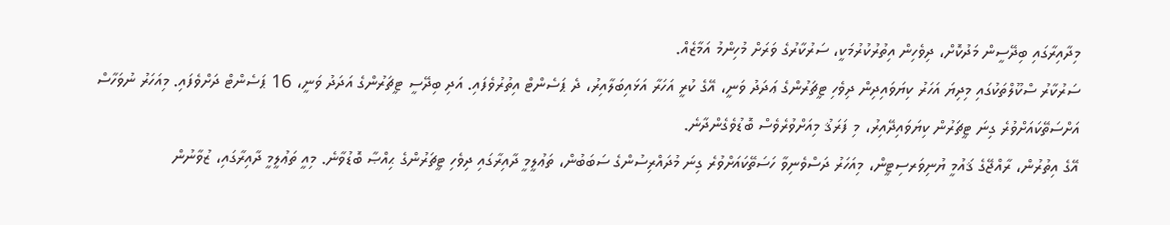މިދާއިރާގައި ބިދޭސީން މަދުކޮށް، ދިވެހިން އިތުރުކުރުމަކީ، ސަރުކާރުގެ ވަރަށް މުހިންމު އަމާޒެއް.
ސަރުކާރު ސްކޫލްތަކުގައި މިދިޔަ އަހަރު ކިޔަވައިދިން ދިވެހި ޓީޗަރުންގެ ޢަދަދު ވަނީ، އޭގެ ކުރީ އަހަރާ އަޅައިބަލާއިރު، ދެ ޕަސެންޓް އިތުރުވެފައި. އަދި ބިދޭސީ ޓީޗަރުންގެ އަދަދު ވަނީ، 16 ޕަސެންޓް ދަށްވެފައި. މިއަހަރު ނުވަހާސް އަށްސަތޭކައަށްވުރެ ގިނަ ޓީޗަރުން ކިޔަވައިދޭއިރު، މި ފަރަޤު މިއަށްވުރެވެސް ބޮޑުވެގެންދާނެ.
އޭގެ އިތުރުން، ރާއްޖޭގެ ޤައުމީ ޔުނިވަރސިޓީން، މިއަހަރު ދަސްވެނިވާ ހަސަތޭކައަށްވުރެ ގިނަ މުދައްރިސުންގެ ސަބަބުން، ތަޢުލީމީ ދާއިރާގައި ދިވެހި ޓީޗަރުންގެ ޙިއްޞާ ބޮޑުވާނެ. މިއީ ތަޢުލީމީ ދާއިރާގައި، ޒުވާނުން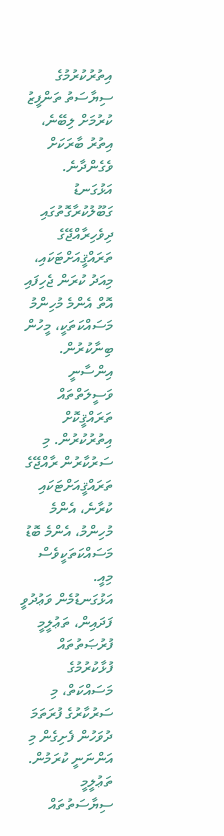އިތުރުކުރުމުގެ ސިޔާސަތު ތަންފީޒު ކުރުމަށް ލިބޭނެ، އިތުރު ބާރަކަށް ވެގެންދާނެ.
އަޅުގަނޑު ގަބޫލުކުރާގޮތުގައި ދިވެހިރާއްޖޭގެ ތަރައްޤީއަށްޓަކައި، މިއަދު ކުރަން ޖެހިފައި އޮތް އެންމެ މުހިންމު މަސައްކަތަކީ، މީހުން ބިނާކުރުން. އިންސާނީ ވަސީލަތްތައް ތަރައްޤީކޮށް އިތުރުކުރުން. މި ސަރުކާރުން ރާއްޖޭގެ ތަރައްޤީއަށްޓަކައި ކުރާނެ، އެންމެ މުހިންމު، އެންމެ ބޮޑު މަސައްކަތަކީވެސް މިއީ.
އަޅުގަނޑުމެން ވަޢުދުވީ ފަދައިން، ތަޢުލީމީ ފުރުޞަތުތައް ފުޅާކުރުމުގެ މަސައްކަތް، މި ސަރުކާރުގެ ފުރަތަމަ ދުވަހުން ފެށިގެން މި އަންނަނީ ކުރަމުން. ތަޢުލީމީ ސިޔާސަތުތައް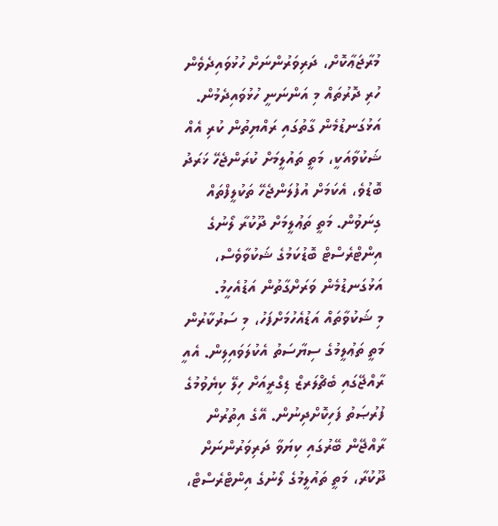މުރާޖަޢާކޮށް، ދަރިވަރުންނަށް ހުޅުވައިދެވެން ހުރި ދޮރުތައް މި އަންނަނީ ހުޅުވައިދެމުން.
އަޅުގަނޑުމެން ގާތުގައި ރައްޔިތުން ކުރި އެއް ޝަކުވާއަކީ، މަތީ ތައުލީމަށް ކުރަންޖެހޭ ޚަރަދު ބޮޑުވެ، އެކަމަށް އުފުލަންޖެހޭ ތަކުލީފްތައް ގިނަވުން. މަތީ ތަޢުލީމަށް ދޫކުރާ ލޯނުގެ އިންޓްރެސްޓް ބޮޑުކަމުގެ ޝަކުވާވެސް، އަޅުގަނޑުމެން ވަރަށްގާތުން އަޑުއެހީމު.
މި ޝަކުވާތައް އަޑުއެހުމަށްފަހު، މި ސަރުކާރުން މަތީ ތަޢުލީމުގެ ސިޔާސަތު އެކުލަވައިލިން. އެއީ ރާއްޖޭގައި ބެޗްލަރޒް ޑިގްރީއަށް ހިލޭ ކިޔެވުމުގެ ފުރުޞަތު ފަހިކޮށްދިނުން. އޭގެ އިތުރުން ރާއްޖޭން ބޭރުގައި ކިޔަވާ ދަރިވަރުންނަށް ދޫކުރާ، މަތީ ތައުލީމުގެ ލޯނުގެ އިންޓްރެސްޓް،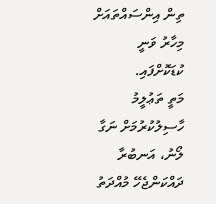ތިން އިންސައްތައަށް މިހާރު ވަނީ ކުޑަކޮށްފައި.
މަތީ ތަޢުލީމު ހާސިލުކުރުމަށް ނަގާ ލޯނު، އަނބުރާ ދައްކަންޖެހޭ މުއްދަތު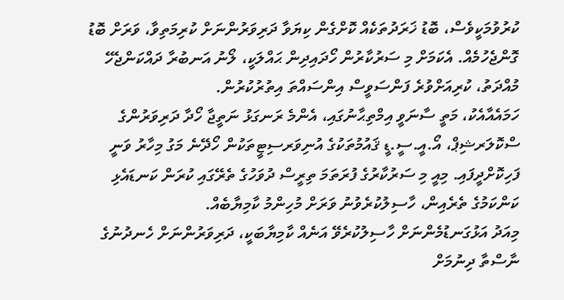ކުރުވުމަކީވެސް، ބޮޑު ޚަރަދުތަކެއް ކޮށްގެން ކިޔަވާ ދަރިވަރުންނަށް ކުރިމަތިވާ، ވަރަށް ބޮޑު ގޮންޖެހުމެއް. އެކަމަށް މި ސަރުކާރުން ހޯދައިދިން ޙައްލަކީ، ލޯނު އަނބުރާ ދައްކަންޖެހޭ މުއްދަތު، ކުރިއަށްވުރެ ފަންސަވީސް އިންސައްތަ އިތުރުކުރުން.
ހަމައެއާއެކު، މަތީ ސާނަވީ އިމްތިޙާނުގައި، އެންމެ ރަނގަޅު ނަތީޖާ ހޯދާ ދަރިވަރުންގެ ސްކޮލަރޝިޕް، އޯ.އީ.ސީ.ޑީ ޤައުމުތަކުގެ އުނިވަރސިޓީތަކުން ހޯދޭނެ މަގު މިހާރު ވަނީ ފަހިކޮށްދީފައި. މިއީ މި ސަރުކާރުގެ ފުރަތަމަ ތިރީސް ދުވަހުގެ ތެރޭގައި ކުރަން ކަނޑައެޅި ކަންކަމުގެ ތެރެއިން، ހާސިލުކުރެވުނު ވަރަށް މުހިންމު ކާމިޔާބެއް.
މިއަދު އަޅުގަނޑުމެންނަށް ހާސިލުކުރެވޭ އަނެއް ކާމިޔާބަކީ، ދަރިވަރުންނަށް ހެނދުނުގެ ނާސްތާ ދިނުމަށް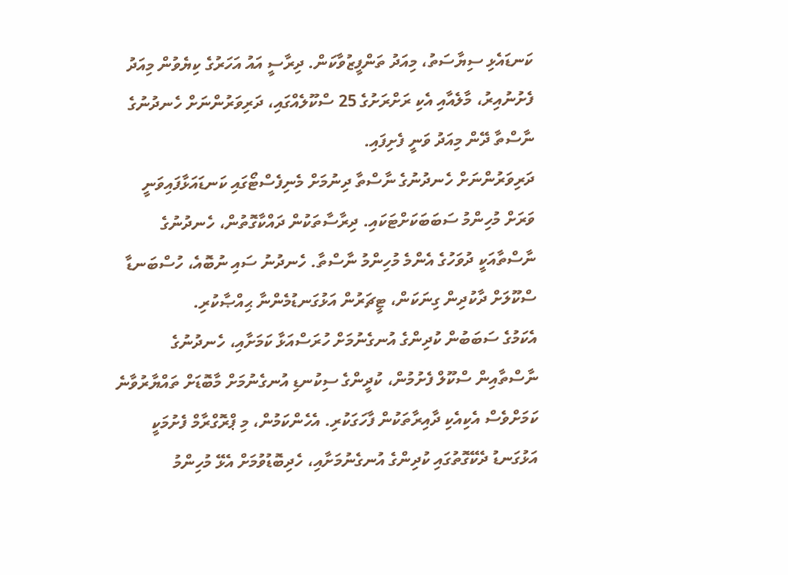ކަނޑައެޅި ސިޔާސަތު، މިއަދު ތަންފީޒުވާކަން. ދިރާސީ އައު އަހަރުގެ ކިޔެވުން މިއަދު ފެށުނުއިރު، މާލެއާއި އެކި ރަށްރަށުގެ 25 ސްކޫލެއްގައި، ދަރިވަރުންނަށް ހެނދުނުގެ ނާސްތާ ދޭން މިއަދު ވަނީ ފެށިފައި.
ދަރިވަރުންނަށް ހެނދުނުގެ ނާސްތާ ދިނުމަށް މެނިފެސްޓޯގައި ކަނޑައަޅާފައިވަނީ ވަރަށް މުހިންމު ސަބަބަކަށްޓަކައި. ދިރާސާތަކުން ދައްކާގޮތުން، ހެނދުނުގެ ނާސްތާއަކީ ދުވަހުގެ އެންމެ މުހިންމު ނާސްތާ. ހެނދުނު ސައި ނުބޮއެ، ހުސްބަނޑާ ސްކޫލަށް ދާކުދިން ގިނަކަން، ޓީޗަރުން އަޅުގަނޑުމެންނާ ޙިއްޞާކުރި.
އެކަމުގެ ސަބަބުން ކުދިންގެ އުނގެނުމަށް ހުރަސްއަޅާ ކަމަށާއި، ހެނދުނުގެ ނާސްތާއިން ސްކޫލް ފެށުމުން، ކުދީންގެ ސިކުނޑި އުނގެނުމަށް މާބޮޑަށް ތައްޔާރުވާނެ ކަމަށްވެސް އެކިއެކި ދާއިރާތަކުން ފާހަގަކުރި. އެހެންކަމުން، މި ޕްރޮގްރާމް ފެށުމަކީ އަޅުގަނޑު ދެކޭގޮތުގައި ކުދިންގެ އުނގެނުމަށާއި، ހެދިބޮޑުވުމަށް އެޅޭ މުހިންމު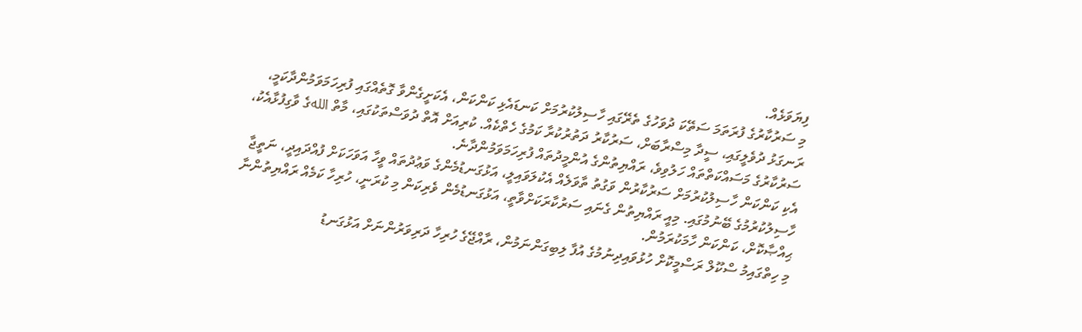ފިޔަވަޅެއް.
މި ސަރުކާރުގެ ފުރަތަމަ ސަތޭކަ ދުވަހުގެ ތެރޭގައި ހާސިލުކުރުމަށް ކަނޑައެޅި ކަންކަން، އެކަށީގެންވާ ގޮތެއްގައި ފުރިހަމަވަމުންދާކަމީ، ރަނގަޅު ދުވެލީގައި، ސީދާ މިސްރާބަށް، ސަރުކާރު ދަތުރުކުރާ ކަމުގެ ހެތްކެއް. ކުރިއަށް އޮތް ދުވަސްތަކުގައި، މާތް اللهގެ ވާގިފުޅާއެކު، ސަރުކާރުގެ މަސައްކަތްތައް ހަލުވިވެ، ރައްޔިތުންގެ އުންމީދުތައް ފުރިހަމަވަމުންދާނެ.
އެކި ކަންކަން ހާސިލުކުރުމަށް ސަރުކާރުން ވަގުތު ތާވަލެއް އެކުލަވައިލީ، އަޅުގަނޑުމެންގެ ވަޢުދުތައް ވީހާ އަވަހަކަށް ފުއްދައިދީ، ނަތީޖާ ހާސިލުކުރުމުގެ ބޭނުމުގައި. މިއީ ރައްޔިތުން ގެނައި ސަރުކާރަކަށްވާތީ، އަޅުގަނޑުމެން ވެރިކަން މި ކުރަނީ، ހުރިހާ ކަމެއް ރައްޔިތުންނާ ޙިއްޞާކޮށް، ކަންކަން ހާމަކުރަމުން.
މި ހިތްގައިމު ސްކޫލް ރަސްމީކޮށް ހުޅުވައިދިނުމުގެ އުފާ ލިބިގަންނަމުން، ރާއްޖޭގެ ހުރިހާ ދަރިވަރުންނަށް އަޅުގަނޑު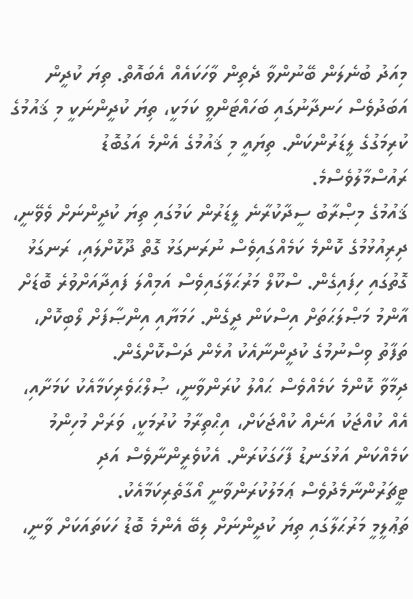މިއަދު ބުނެލަން ބޭނުންވާ ދެތިން ވާހަކައެއް އެބައޮތް. ތިޔަ ކުދީން އަބަދުވެސް ހަނދާނުގައި ބަހައްޓަންވީ ކަމަކީ، ތިޔަ ކުދީންނަކީ މި ޤައުމުގެ ކުރިމަގުގެ ލީޑަރުންކަން. ތިޔައީ މި ޤައުމުގެ އެންމެ އަގުބޮޑު ރައުސްމާލުވެސްމެ.
ޤައުމުގެ މިޞްރާބު ސީދާކުރާނެ ލީޑަރުން ކަމުގައި ތިޔަ ކުދީންނަށް ވެވޭނީ، ދިރިއުޅުމުގެ ކޮންމެ ކަމެއްގައިވެސް ނުރަނގަޅު ގޮތް ދޫކޮށްލައި، ރަނގަޅު ގޮތުގައި ހިފައިގެން. ސްކޫލް މަރުޙަލާގައިވެސް އަމިއްލަ ފައިދާއަށްވުރެ ބޮޑަށް އާންމު މަޞްލަޙަތަށް އިސްކަން ދީގެން. ހަމަޔާއި އިންޞާފަށް ލޯބިކޮށް، ތަފާތު ވިސްނުމުގެ ކުދީންނާއެކު އުޅެން ދަސްކޮށްގެން.
ދިމާވާ ކޮންމެ ކަމެއްވެސް ޙައްލު ކުރަންވާނީ، ޞުލްޙަވެރިކަމާއެކު ކަމަށާއި، އެއް ކުއްޖަކު އަނެއް ކުއްޖަކަށް، އިޙްތިރާމު ކުރުމަކީ، ވަރަށް މުހިންމު ކަމެއްކަން އަޅުގަނޑު ފާހަގަކުރަން. އެކުވެރީންނާވެސް އަދި ޓީޗަރުންނާމެދުވެސް ޢަމަލުކުރަންވާނީ އޯގާތެރިކަމާއެކު.
ތަޢުލީމީ މަރުޙަލާގައި ތިޔަ ކުދީންނަށް ލިބޭ އެންމެ ބޮޑު ހަކަތައަކަށް ވާނީ،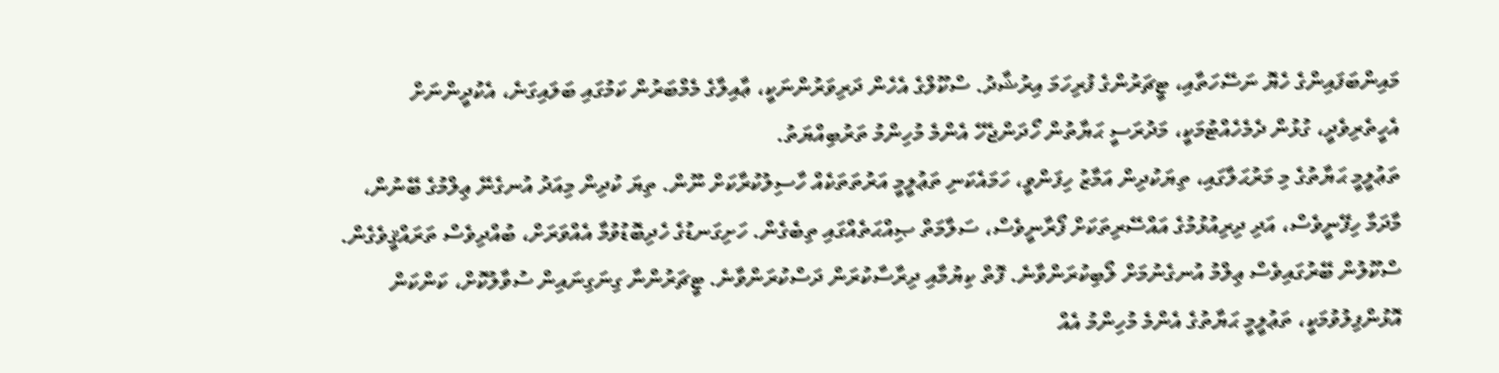މައިންބަފައިންގެ ހެޔޮ ނަސޭހަތާއި، ޓީޗަރުންގެ ފުރިހަމަ އިރުޝާދު. ސްކޫލްގެ އެހެން ދަރިވަރުންނަކީ، ޢާއިލާގެ މެމްބަރުން ކަމުގައި ބަލައިގަނެ، އެކުދީންނަށް އެހީތެރިވެދީ، ގުޅުން ދެމެހެއްޓުމަކީ، މަދުރަސީ ޙަޔާތުން ހޯދަންޖެހޭ އެންމެ މުހިންމު ތަރުބިއްޔަތު.
ތަޢުލީމީ ޙަޔާތުގެ މި މަރުޙަލާގައި، ތިޔަކުދިން އަމާޒު ހިފަންވީ، ހަމައެކަނި ތަޢުލީމީ އަރުތަތަކެއް ހާސިލުކުރާކަށް ނޫން. ތިޔަ ކުދިން މިއަދު އުނގެނޭ ޢިލްމުގެ ބޭނުން، މާދަމާ ހިފޭނީވެސް، އަދި ދިރިއުޅުމުގެ އައްސޭރިތަކަށް ފޯރާނީވެސް، ސަލާމަތް ޞިއްޙަތެއްގައި ތިބެގެން. ހަށިގަނޑުގެ ހެދިބޮޑުވުމާ އެއްވަރަށް، ބުއްދިވެސް ތަރައްޤީވެގެން.
ސްކޫލުން ބޭރުގައިވެސް ޢިލްމު އުނގެނުމަށް ލޯބިކުރަންވާނެ. ފޮތް ކިޔުމާއި ދިރާސާކުރަން ދަސްކުރަންވާނެ. ޓީޗަރުންނާ ގިނަގިނައިން ސުވާލުކޮށް، ކަންކަން އޮޅުންފިލުވުމަކީ، ތަޢުލީމީ ޙަޔާތުގެ އެންމެ މުހިންމު އެއް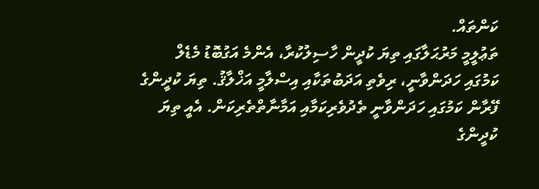ކަންތައް.
ތަޢުލީމީ މަރުޙަލާގައި ތިޔަ ކުދީން ހާސިލުކުރާ، އެންމެ އަގުބޮޑު މެޑެލް ކަމުގައި ހަދަންވާނީ، ރިވެތި އަދަބުތަކާއި އިސްލާމީ އަޚްލާޤު. ތިޔަ ކުދީންގެ ފޭރާން ކަމުގައި ހަދަންވާނީ ތެދުވެރިކަމާއި އަމާނާތްތެރިކަން. އެއީ ތިޔަ ކުދީންގެ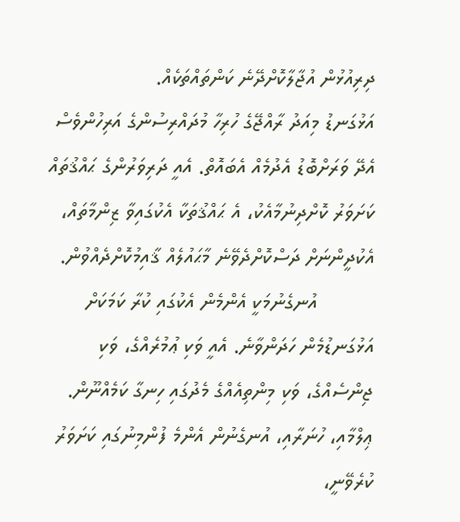ދިރިއުޅުން އުޖާލާކޮށްދޭނެ ކަންތައްތަކެއް.
އަޅުގަނޑު މިއަދު ރާއްޖޭގެ ހުރިހާ މުދައްރިސުންގެ އަރިހުންވެސް އެދޭ ވަރަށްބޮޑު އެދުމެއް އެބައޮތް. އެއީ ދަރިވަރުންގެ ޙައްޤުތައް ކަށަވަރު ކޮށްދިނުމާއެކު، އެ ޙައްޤުތަކާ އެކުގައިވާ ޒިންމާތައް، އެކުދީންނަށް ދަސްކޮށްދެވޭނެ މާޙައުލެއް ޤާއިމުކޮށްދެއްވުން.
          އުނގެނުމަކީ އެންމެން އެކުގައި ކުރާ ކަމަކަށް އަޅުގަނޑުމެން ހަދަންވާނެ. އެއީ ވަކި ޢުމުރެއްގެ، ވަކި ޖިންސެއްގެ، ވަކި މިންތިއެއްގެ މެދުގައި ހިނގާ ކަމެއްނޫން. ޢިލްމާއި، ހުނަރާއި، އުނގެނުން އެންމެ ފުންމިނުގައި ކަށަވަރު ކުރެވޭނީ،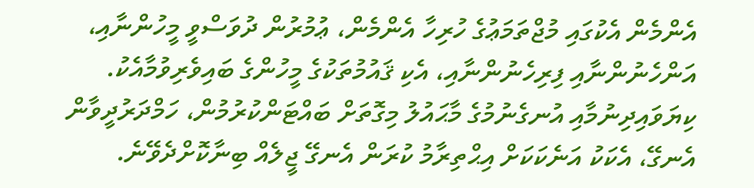އެންމެން އެކުގައި މުޖްތަމަޢުގެ ހުރިހާ އެންމެން، ޢުމުރުން ދުވަސްވީ މީހުންނާއި، އަންހެނުންނާއި ފިރިހެނުންނާއި، އެކި ޤައުމުތަކުގެ މީހުންގެ ބައިވެރިވުމާއެކު. ކިޔަވައިދިނުމާއި އުނގެނުމުގެ މާޙައުލު މިގޮތަށް ބައްޓަންކުރުމުން، ހަމްދަރުދީވާން އެނގޭ، އެކަކު އަނެކަކަށް އިޙްތިރާމު ކުރަން އެނގޭ ޖީލެއް ބިނާކޮށްދެވޭނެ.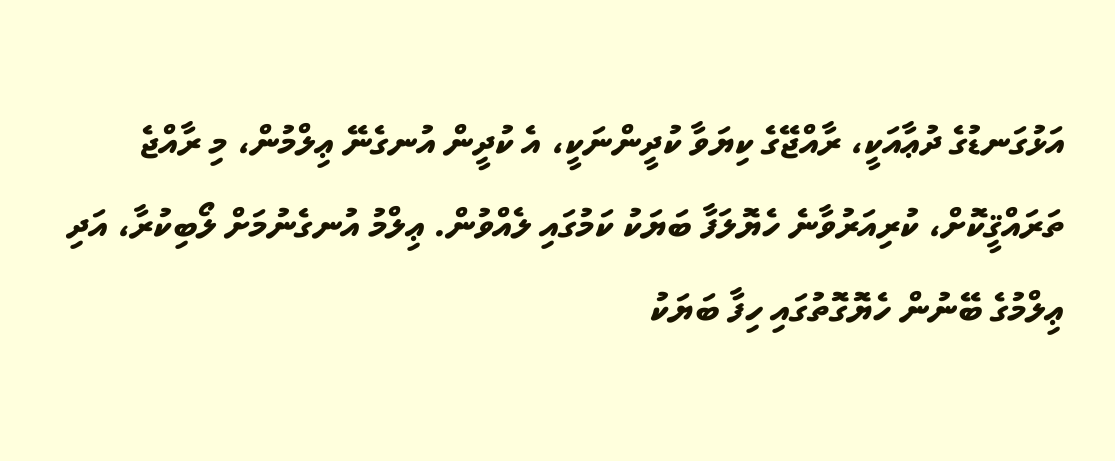އަޅުގަނޑުގެ ދުޢާއަކީ، ރާއްޖޭގެ ކިޔަވާ ކުދީންނަކީ، އެ ކުދީން އުނގެނޭ ޢިލްމުން، މި ރާއްޖެ ތަރައްޤީކޮށް، ކުރިއަރުވާނެ ހެޔޮލަފާ ބަޔަކު ކަމުގައި ލެއްވުން. ޢިލްމު އުނގެނުމަށް ލޯބިކުރާ، އަދި ޢިލްމުގެ ބޭނުން ހެޔޮގޮތުގައި ހިފާ ބަޔަކު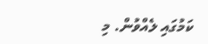ކަމުގައި ލެއްވުން. މި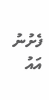ފެށުނު އައު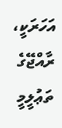އަހަރަކީ، ރާއްޖޭގެ ތަޢުލީމީ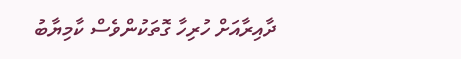ދާއިރާއަށް ހުރިހާ ގޮތަކުންވެސް ކާމިޔާބު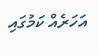އަހަރެއް ކަމުގައި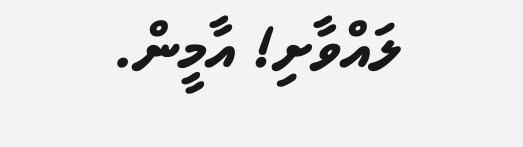ލައްވާށި! އާމީން.